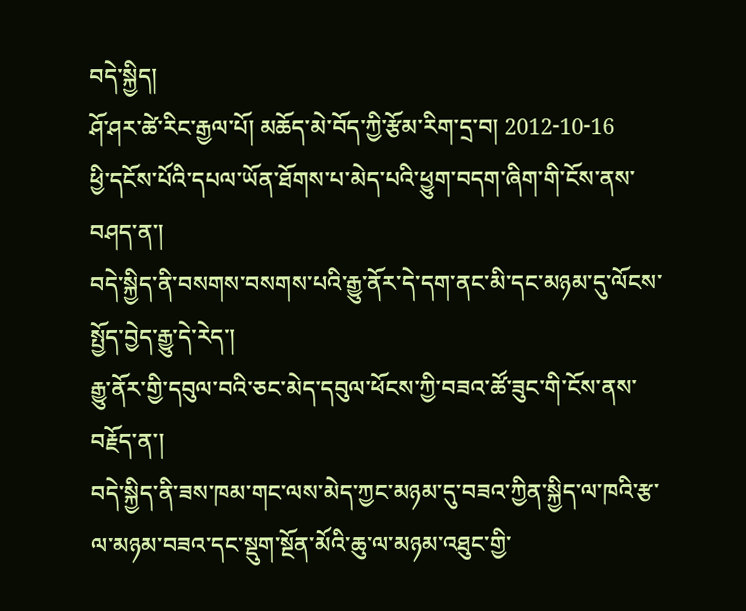བདེ་སྐྱིད།
ཤོ་ཤར་ཚེ་རིང་རྒྱལ་པོ། མཆོད་མེ་བོད་ཀྱི་རྩོམ་རིག་དྲ་བ། 2012-10-16
ཕྱི་དངོས་པོའི་དཔལ་ཡོན་ཐོགས་པ་མེད་པའི་ཕྱུག་བདག་ཞིག་གི་ངོས་ནས་བཤད་ན་།
བདེ་སྐྱིད་ནི་བསགས་བསགས་པའི་རྒྱུ་ནོར་དེ་དག་ནང་མི་དང་མཉམ་དུ་ལོངས་སྤྱོད་བྱེད་རྒྱུ་དེ་རེད་།
རྒྱུ་ནོར་གྱི་དབུལ་བའི་ཅང་མེད་དབུལ་ཕོངས་ཀྱི་བཟའ་ཚོ་ཟུང་གི་ངོས་ནས་བརྗོད་ན་།
བདེ་སྐྱིད་ནི་ཟས་ཁམ་གང་ལས་མེད་ཀྱང་མཉམ་དུ་བཟའ་ཀྱིན་སྐྱིད་ལ་ཁའི་རྩ་ལ་མཉམ་བཟའ་དང་སྡུག་སྔོན་མོའི་ཆུ་ལ་མཉམ་འཐུང་གྱི་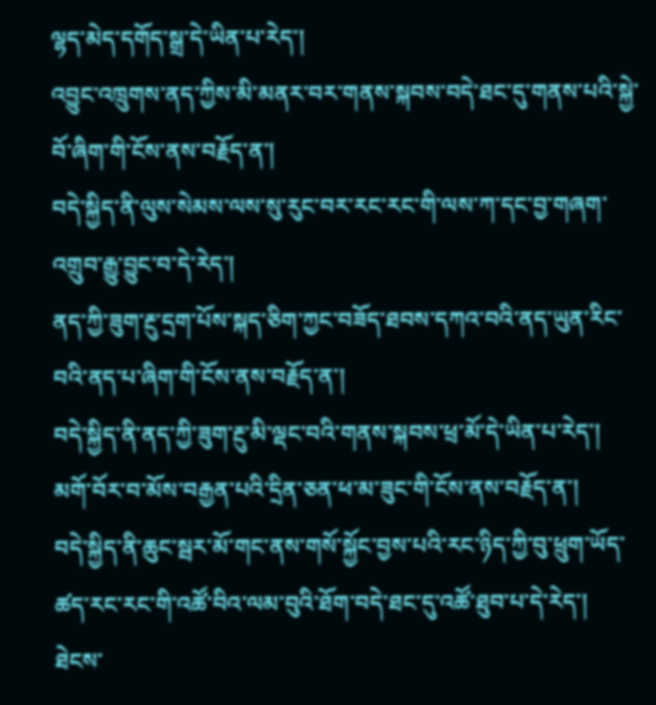ལྷད་མེད་དགོད་སྒྲ་དེ་ཡིན་པ་རེད་།
འབྱུང་འཁྲུགས་ནད་ཀྱིས་མི་མནར་བར་གནས་སྐབས་བདེ་ཐང་དུ་གནས་པའི་སྐྱེ་བོ་ཞིག་གི་ངོས་ནས་བརྗོད་ན་།
བདེ་སྐྱིད་ནི་ལུས་སེམས་ལས་སུ་རུང་བར་རང་རང་གི་ལས་ཀ་དང་བྱ་གཞག་འགྲུབ་རྒྱུ་བྱུང་བ་དེ་རེད་།
ནད་ཀྱི་ཟུག་རྔུ་དྲག་པོས་སྐད་ཅིག་ཀྱང་བཟོད་ཐབས་དཀའ་བའི་ནད་ཡུན་རིང་བའི་ནད་པ་ཞིག་གི་ངོས་ནས་བརྗོད་ན་།
བདེ་སྐྱིད་ནི་ནད་ཀྱི་ཟུག་རྔུ་མི་ལྡང་བའི་གནས་སྐབས་ཕྲ་མོ་དེ་ཡིན་པ་རེད་།
མགོ་བོར་བ་མོས་བརྒྱན་པའི་དྲིན་ཅན་ཕ་མ་ཟུང་གི་ངོས་ནས་བརྗོད་ན་།
བདེ་སྐྱིད་ནི་ཆུང་སྦར་མོ་གང་ནས་གསོ་སྐྱོང་བྱས་པའི་རང་ཉིད་ཀྱི་བུ་ཕྲུག་ཡོད་ཚད་རང་རང་གི་འཚོ་བིའ་ལམ་བུའི་ཐོག་བདེ་ཐང་དུ་འཚོ་ཐུབ་པ་དེ་རེད་།
ཐེངས་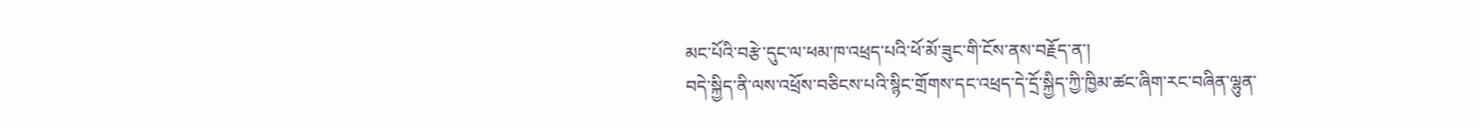མང་པོའི་བརྩེ་དུང་ལ་ཕམ་ཁ་འཕྲད་པའི་ཕོ་མོ་ཟུང་གི་ངོས་ནས་བརྗོད་ན་།
བདེ་སྐྱིད་ནི་ལས་འཕྲོས་བཅིངས་པའི་སྙིང་གྲོགས་དང་འཕྲད་དེ་དྲོ་སྐྱིད་ཀྱི་ཁྱིམ་ཚང་ཞིག་རང་བཞིན་ལྷུན་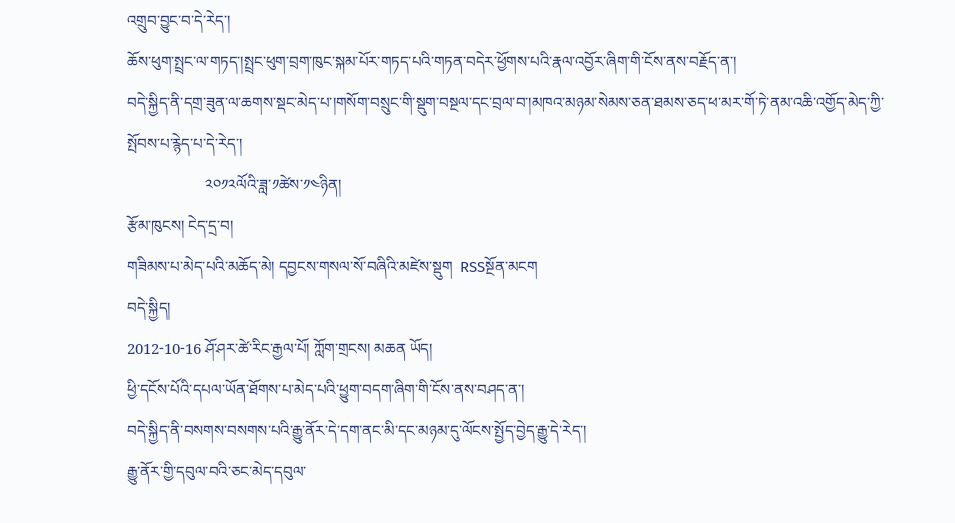འགྲུབ་བྱུང་བ་དེ་རེད་།
ཆོས་ཕུག་སྤྲང་ལ་གཏད་།སྤྲང་ཕུག་བྲག་ཁུང་སྐམ་པོར་གཏད་པའི་གཏན་བདེར་ཕྱོགས་པའི་རྣལ་འབྱོར་ཞིག་གི་ངོས་ནས་བརྗོད་ན་།
བདེ་སྐྱིད་ནི་དགྲ་ཟུན་ལ་ཆགས་སྡང་མེད་པ་།གསོག་བསྲུང་གི་སྡུག་བསྔལ་དང་བྲལ་བ་།མཁའ་མཉམ་སེམས་ཅན་ཐམས་ཅད་ཕ་མར་གོ་ཏེ་ནམ་འཆི་འགྱོད་མེད་ཀྱི་སྤོབས་པ་རྙེད་པ་དེ་རེད་།
                    ༢༠༡༢ལོའི་ཟླ་༡ཚེས་༡༤ཉིན།
རྩོམ་ཁུངས། ངེད་དྲ་བ།
གཟིམས་པ་མེད་པའི་མཆོད་མེ། དབྱངས་གསལ་སོ་བཞིའི་མཛེས་སྡུག  RSSསྔོན་མངག
བདེ་སྐྱིད།
2012-10-16 ཤོ་ཤར་ཚེ་རིང་རྒྱལ་པོ། ཀློག་གྲངས། མཆན ཡོད།
ཕྱི་དངོས་པོའི་དཔལ་ཡོན་ཐོགས་པ་མེད་པའི་ཕྱུག་བདག་ཞིག་གི་ངོས་ནས་བཤད་ན་།
བདེ་སྐྱིད་ནི་བསགས་བསགས་པའི་རྒྱུ་ནོར་དེ་དག་ནང་མི་དང་མཉམ་དུ་ལོངས་སྤྱོད་བྱེད་རྒྱུ་དེ་རེད་།
རྒྱུ་ནོར་གྱི་དབུལ་བའི་ཅང་མེད་དབུལ་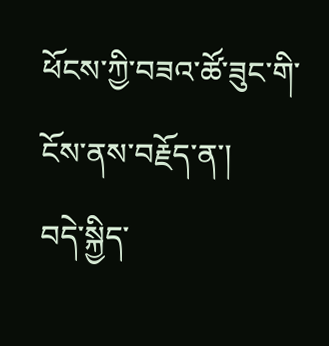ཕོངས་ཀྱི་བཟའ་ཚོ་ཟུང་གི་ངོས་ནས་བརྗོད་ན་།
བདེ་སྐྱིད་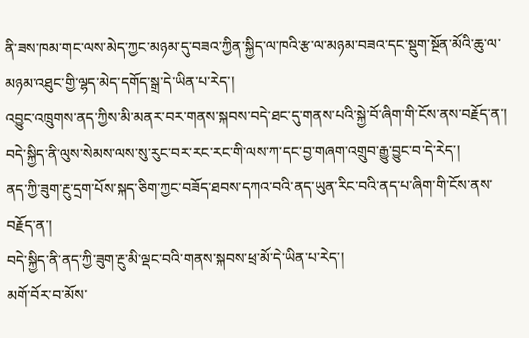ནི་ཟས་ཁམ་གང་ལས་མེད་ཀྱང་མཉམ་དུ་བཟའ་ཀྱིན་སྐྱིད་ལ་ཁའི་རྩ་ལ་མཉམ་བཟའ་དང་སྡུག་སྔོན་མོའི་ཆུ་ལ་མཉམ་འཐུང་གྱི་ལྷད་མེད་དགོད་སྒྲ་དེ་ཡིན་པ་རེད་།
འབྱུང་འཁྲུགས་ནད་ཀྱིས་མི་མནར་བར་གནས་སྐབས་བདེ་ཐང་དུ་གནས་པའི་སྐྱེ་བོ་ཞིག་གི་ངོས་ནས་བརྗོད་ན་།
བདེ་སྐྱིད་ནི་ལུས་སེམས་ལས་སུ་རུང་བར་རང་རང་གི་ལས་ཀ་དང་བྱ་གཞག་འགྲུབ་རྒྱུ་བྱུང་བ་དེ་རེད་།
ནད་ཀྱི་ཟུག་རྔུ་དྲག་པོས་སྐད་ཅིག་ཀྱང་བཟོད་ཐབས་དཀའ་བའི་ནད་ཡུན་རིང་བའི་ནད་པ་ཞིག་གི་ངོས་ནས་བརྗོད་ན་།
བདེ་སྐྱིད་ནི་ནད་ཀྱི་ཟུག་རྔུ་མི་ལྡང་བའི་གནས་སྐབས་ཕྲ་མོ་དེ་ཡིན་པ་རེད་།
མགོ་བོར་བ་མོས་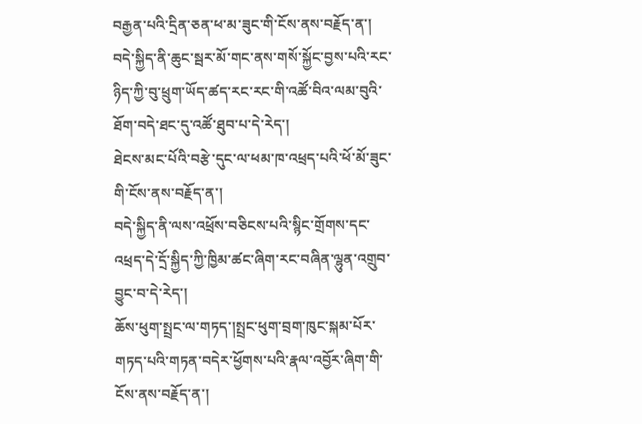བརྒྱན་པའི་དྲིན་ཅན་ཕ་མ་ཟུང་གི་ངོས་ནས་བརྗོད་ན་།
བདེ་སྐྱིད་ནི་ཆུང་སྦར་མོ་གང་ནས་གསོ་སྐྱོང་བྱས་པའི་རང་ཉིད་ཀྱི་བུ་ཕྲུག་ཡོད་ཚད་རང་རང་གི་འཚོ་བིའ་ལམ་བུའི་ཐོག་བདེ་ཐང་དུ་འཚོ་ཐུབ་པ་དེ་རེད་།
ཐེངས་མང་པོའི་བརྩེ་དུང་ལ་ཕམ་ཁ་འཕྲད་པའི་ཕོ་མོ་ཟུང་གི་ངོས་ནས་བརྗོད་ན་།
བདེ་སྐྱིད་ནི་ལས་འཕྲོས་བཅིངས་པའི་སྙིང་གྲོགས་དང་འཕྲད་དེ་དྲོ་སྐྱིད་ཀྱི་ཁྱིམ་ཚང་ཞིག་རང་བཞིན་ལྷུན་འགྲུབ་བྱུང་བ་དེ་རེད་།
ཆོས་ཕུག་སྤྲང་ལ་གཏད་།སྤྲང་ཕུག་བྲག་ཁུང་སྐམ་པོར་གཏད་པའི་གཏན་བདེར་ཕྱོགས་པའི་རྣལ་འབྱོར་ཞིག་གི་ངོས་ནས་བརྗོད་ན་།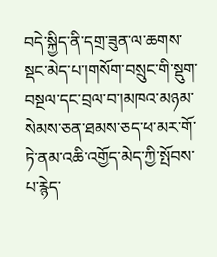བདེ་སྐྱིད་ནི་དགྲ་ཟུན་ལ་ཆགས་སྡང་མེད་པ་།གསོག་བསྲུང་གི་སྡུག་བསྔལ་དང་བྲལ་བ་།མཁའ་མཉམ་སེམས་ཅན་ཐམས་ཅད་ཕ་མར་གོ་ཏེ་ནམ་འཆི་འགྱོད་མེད་ཀྱི་སྤོབས་པ་རྙེད་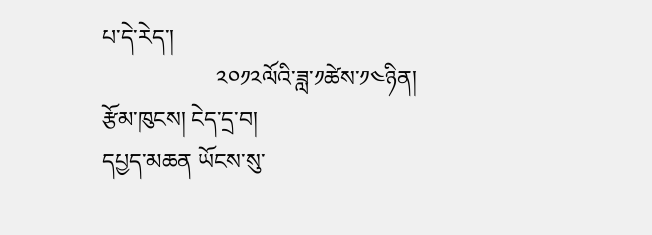པ་དེ་རེད་།
                    ༢༠༡༢ལོའི་ཟླ་༡ཚེས་༡༤ཉིན།
རྩོམ་ཁུངས། ངེད་དྲ་བ།
དཔྱད་མཆན ཡོངས་སུ་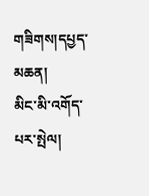གཟིགས།དཔྱད་མཆན།
མིང་མི་འགོད་པར་སྤེལ།